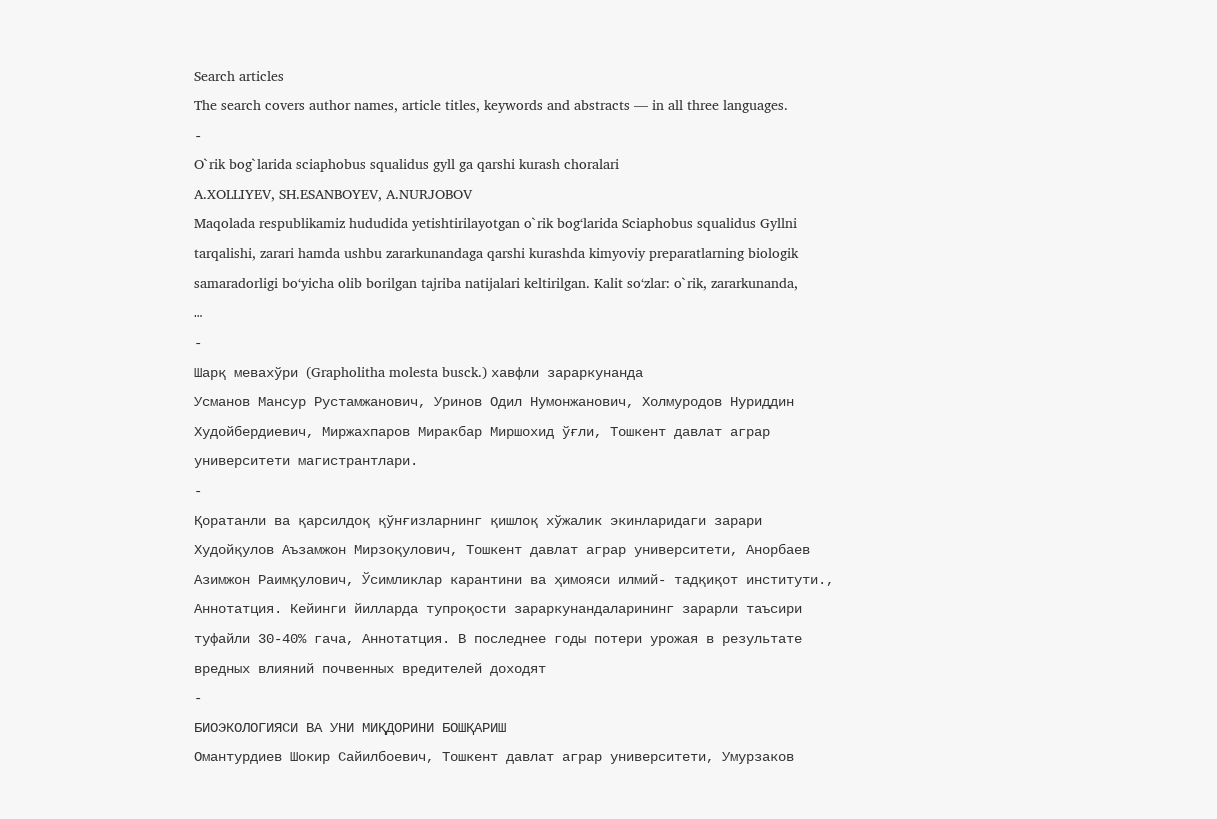Search articles
The search covers author names, article titles, keywords and abstracts — in all three languages.
-
O`rik bog`larida sciaphobus squalidus gyll ga qarshi kurash choralari
A.XOLLIYEV, SH.ESANBOYEV, A.NURJOBOV
Maqolada respublikamiz hududida yetishtirilayotgan o`rik bog‘larida Sciaphobus squalidus Gyllni tarqalishi, zarari hamda ushbu zararkunandaga qarshi kurashda kimyoviy preparatlarning biologik samaradorligi bo‘yicha olib borilgan tajriba natijalari keltirilgan. Kalit so‘zlar: o`rik, zararkunanda, …
-
Шарқ мевахўри (Grapholitha molesta busck.) хавфли зараркунанда
Усманов Мансур Рустамжанович, Уринов Одил Нумонжанович, Холмуродов Нуриддин Худойбердиевич, Миржахпаров Миракбар Миршохид ўғли, Тошкент давлат аграр университети магистрантлари.
-
Қоратанли ва қарсилдоқ қўнғизларнинг қишлоқ хўжалик экинларидаги зарари
Худойқулов Аъзамжон Мирзоқулович, Тошкент давлат аграр университети, Анорбаев Азимжон Раимқулович, Ўсимликлар карантини ва ҳимояси илмий- тадқиқот институти., Аннотатция. Кейинги йилларда тупроқости зараркунандаларининг зарарли таъсири туфайли 30-40% гача, Аннотатция. В последнее годы потери урожая в результате вредных влияний почвенных вредителей доходят
-
БИОЭКОЛОГИЯСИ ВА УНИ МИҚДОРИНИ БОШҚАРИШ
Омантурдиев Шокир Сайилбоевич, Тошкент давлат аграр университети, Умурзаков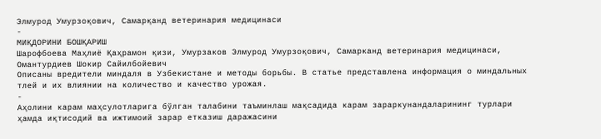Элмурод Умурзоқович, Самарқанд ветеринария медицинаси
-
МИҚДОРИНИ БОШҚАРИШ
Шарофбоева Маҳлиё Қаҳрамон қизи, Умурзаков Элмурод Умурзоқович, Самарканд ветеринария медицинаси, Омантурдиев Шокир Сайилбойевич
Описаны вредители миндаля в Узбекистане и методы борьбы. В статье представлена информация о миндальных тлей и их влиянии на количество и качество урожая.
-
Аҳолини карам маҳсулотларига бўлган талабини таъминлаш мақсадида карам зараркунандаларининг турлари ҳамда иқтисодий ва ижтимоий зарар етказиш даражасини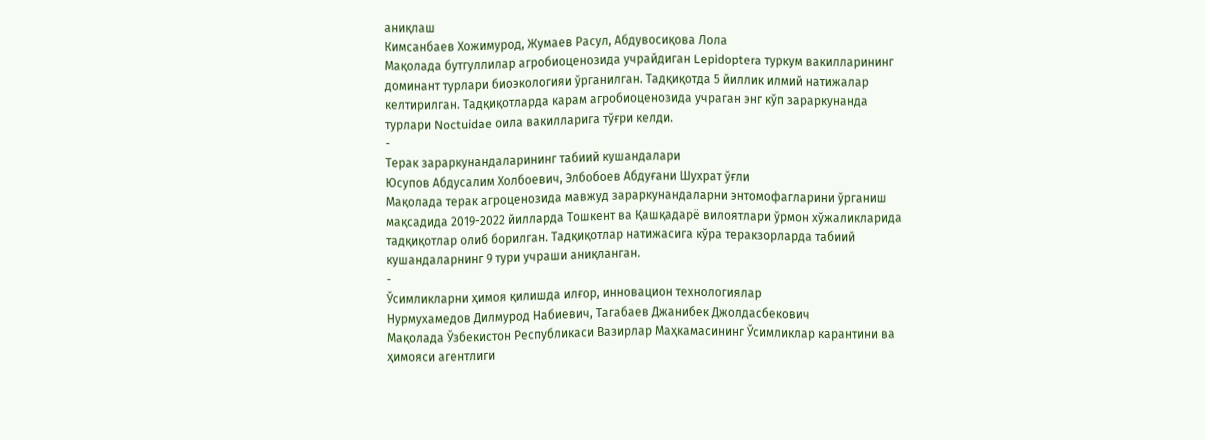аниқлаш
Кимсанбаев Хожимурод, Жумаев Расул, Абдувосиқова Лола
Мақолада бутгуллилар агробиоценозида учрайдиган Lepidoptera туркум вакилларининг доминант турлари биоэкологияи ўрганилган. Тадқиқотда 5 йиллик илмий натижалар келтирилган. Тадқиқотларда карам агробиоценозида учраган энг кўп зараркунанда турлари Noctuidae оила вакилларига тўғри келди.
-
Терак зараркунандаларининг табиий кушандалари
Юсупов Абдусалим Холбоевич, Элбобоев Абдуғани Шухрат ўғли
Мақолада терак агроценозида мавжуд зараркунандаларни энтомофагларини ўрганиш мақсадида 2019-2022 йилларда Тошкент ва Қашқадарё вилоятлари ўрмон хўжаликларида тадқиқотлар олиб борилган. Тадқиқотлар натижасига кўра теракзорларда табиий кушандаларнинг 9 тури учраши аниқланган.
-
Ўсимликларни ҳимоя қилишда илғор, инновацион технологиялар
Нурмухамедов Дилмурод Набиевич, Тагабаев Джанибек Джолдасбекович
Мақолада Ўзбекистон Республикаси Вазирлар Маҳкамасининг Ўсимликлар карантини ва ҳимояси агентлиги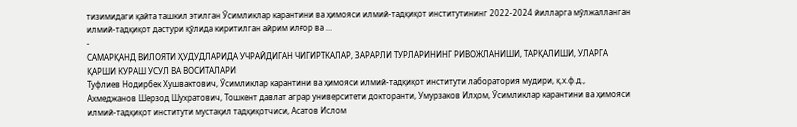тизимидаги қайта ташкил этилган Ўсимликлар карантини ва ҳимояси илмий-тадқиқот институтининг 2022-2024 йилларга мўлжалланган илмий-тадқиқот дастури қўлида киритилган айрим илғор ва …
-
САМАРҚАНД ВИЛОЯТИ ҲУДУДЛАРИДА УЧРАЙДИГАН ЧИГИРТКАЛАР, ЗАРАРЛИ ТУРЛАРИНИНГ РИВОЖЛАНИШИ, ТАРҚАЛИШИ, УЛАРГА ҚАРШИ КУРАШ УСУЛ ВА ВОСИТАЛАРИ
Туфлиев Нодирбек Хушвактович, Ўсимликлар карантини ва ҳимояси илмий-тадқиқот институти лаборатория мудири, қ.х.ф.д., Ахмеджанов Шерзод Шухратович, Тошкент давлат аграр университети докторанти, Умурзаков Илҳом, Ўсимликлар карантини ва ҳимояси илмий-тадқиқот институти мустақил тадқиқотчиси, Асатов Ислом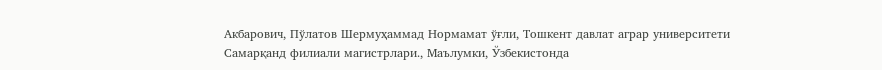Акбарович, Пўлатов Шермуҳаммад Нормамат ўғли, Тошкент давлат аграр университети Самарқанд филиали магистрлари., Маълумки, Ўзбекистонда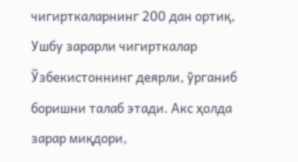чигирткаларнинг 200 дан ортиқ, Ушбу зарарли чигирткалар Ўзбекистоннинг деярли, ўрганиб боришни талаб этади. Акс ҳолда зарар миқдори,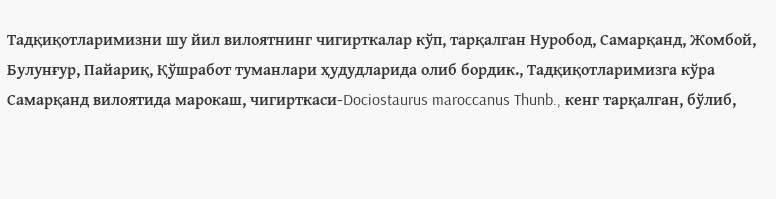Тадқиқотларимизни шу йил вилоятнинг чигирткалар кўп, тарқалган Нуробод, Самарқанд, Жомбой, Булунғур, Пайариқ, Қўшработ туманлари ҳудудларида олиб бордик., Тадқиқотларимизга кўра Самарқанд вилоятида марокаш, чигирткаси-Dociostaurus maroccanus Thunb., кенг тарқалган, бўлиб,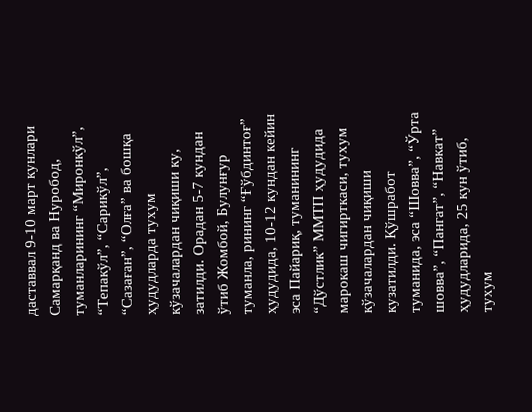даставвал 9-10 март кунлари Самарқанд ва Нуробод, туманларининг “Миронкўл”, “Тепакўл”, “Сарикўл”, “Сазаған”, “Олға” ва бошқа ҳудудларда тухум кўзачалардан чиқиши ку, затилди. Орадан 5-7 кундан ўтиб Жомбой, Булунғур туманла, рининг “Ғўбдинтоғ” ҳудудида, 10-12 кундан кейин эса Пайариқ, туманининг “Дўстлик” ММТП ҳудудида марокаш чигирткаси, тухум кўзачалардан чиқиши кузатилди. Қўшработ туманида, эса “Шовва”, “Ўрта шовва”, “Пангат”, “Навкат” ҳудудларида, 25 кун ўтиб, тухум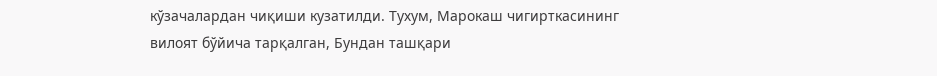кўзачалардан чиқиши кузатилди. Тухум, Марокаш чигирткасининг вилоят бўйича тарқалган, Бундан ташқари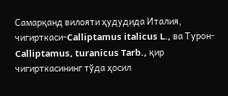Самарқанд вилояти ҳудудида Италия, чигирткаси-Calliptamus italicus L., ва Турон-Calliptamus, turanicus Tarb., қир чигирткасининг тўда ҳосил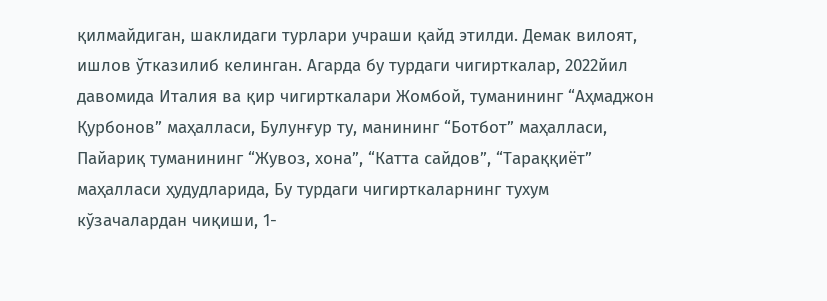қилмайдиган, шаклидаги турлари учраши қайд этилди. Демак вилоят, ишлов ўтказилиб келинган. Агарда бу турдаги чигирткалар, 2022йил давомида Италия ва қир чигирткалари Жомбой, туманининг “Аҳмаджон Қурбонов” маҳалласи, Булунғур ту, манининг “Ботбот” маҳалласи, Пайариқ туманининг “Жувоз, хона”, “Катта сайдов”, “Тараққиёт” маҳалласи ҳудудларида, Бу турдаги чигирткаларнинг тухум кўзачалардан чиқиши, 1-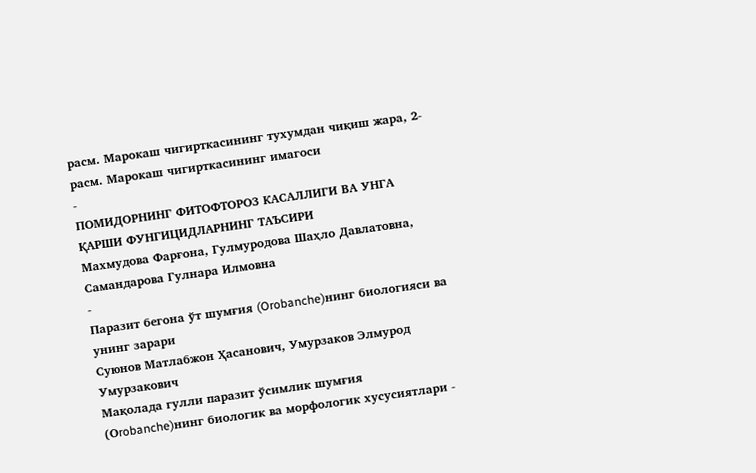расм. Марокаш чигирткасининг тухумдан чиқиш жара, 2-расм. Марокаш чигирткасининг имагоси
-
ПОМИДОРНИНГ ФИТОФТОРОЗ КАСАЛЛИГИ ВА УНГА ҚАРШИ ФУНГИЦИДЛАРНИНГ ТАЪСИРИ
Махмудова Фарғона, Гулмуродова Шаҳло Давлатовна, Самандарова Гулнара Илмовна
-
Паразит бегона ўт шумғия (Orobanche)нинг биологияси ва унинг зарари
Суюнов Матлабжон Ҳасанович, Умурзаков Элмурод Умурзакович
Мақолада гулли паразит ўсимлик шумғия (Оrobanche)нинг биологик ва морфологик хусусиятлари -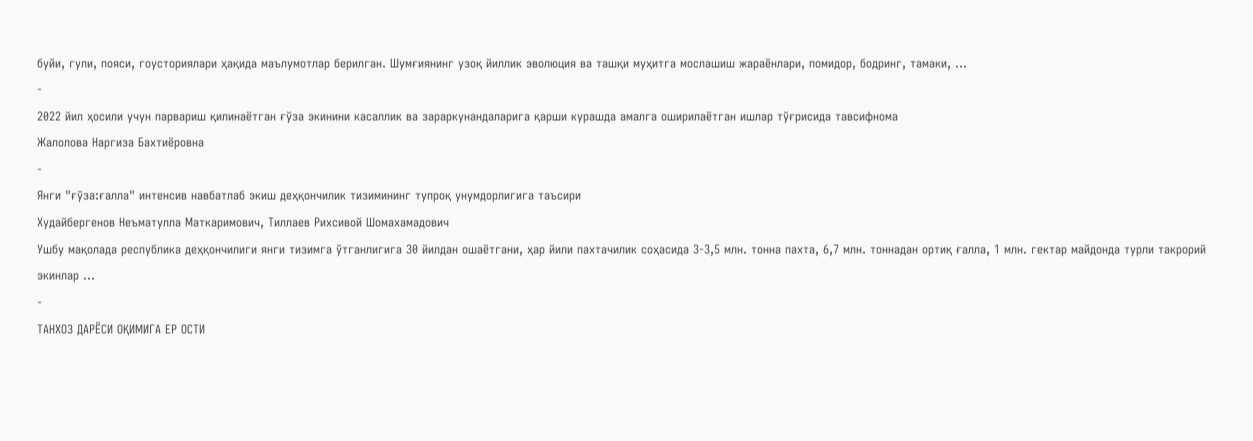буйи, гули, пояси, гоусториялари ҳақида маълумотлар берилган. Шумғиянинг узоқ йиллик эволюция ва ташқи муҳитга мослашиш жараёнлари, помидор, бодринг, тамаки, …
-
2022 йил ҳосили учун парвариш қилинаётган ғўза экинини касаллик ва зараркунандаларига қарши курашда амалга оширилаётган ишлар тўғрисида тавсифнома
Жалолова Наргиза Бахтиёровна
-
Янги "ғўза:ғалла" интенсив навбатлаб экиш деҳқончилик тизимининг тупроқ унумдорлигига таъсири
Худайбергенов Неъматулла Маткаримович, Тиллаев Рихсивой Шомахамадович
Ушбу мақолада республика деҳқончилиги янги тизимга ўтганлигига 30 йилдан ошаётгани, ҳар йили пахтачилик соҳасида 3-3,5 млн. тонна пахта, 6,7 млн. тоннадан ортиқ ғалла, 1 млн. гектар майдонда турли такрорий экинлар …
-
ТАНХОЗ ДАРЁСИ ОҚИМИГА ЕР ОСТИ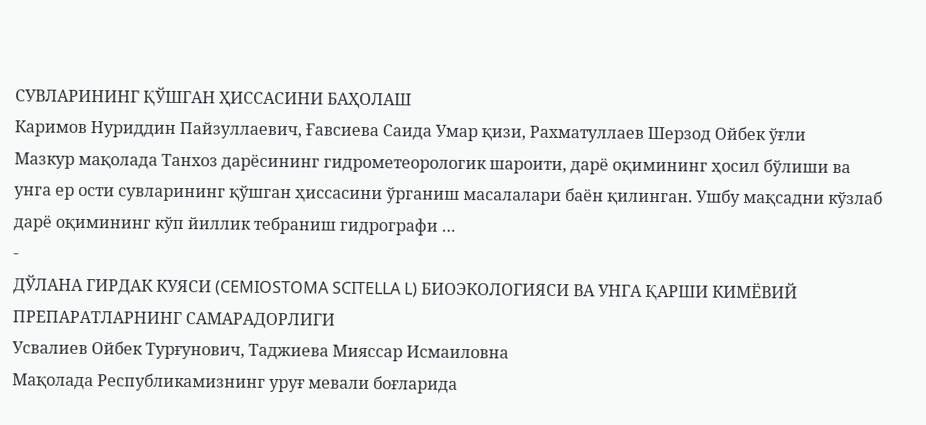СУВЛАРИНИНГ ҚЎШГАН ҲИССАСИНИ БАҲОЛАШ
Каримов Нуриддин Пайзуллаевич, Ғавсиева Саида Умар қизи, Рахматуллаев Шерзод Ойбек ўғли
Мазкур мақолада Танхоз дарёсининг гидрометеорологик шароити, дарё оқимининг ҳосил бўлиши ва унга ер ости сувларининг қўшган ҳиссасини ўрганиш масалалари баён қилинган. Ушбу мақсадни кўзлаб дарё оқимининг кўп йиллик тебраниш гидрографи …
-
ДЎЛАНА ГИРДАК КУЯСИ (CEMIOSTOMA SCITELLA L) БИОЭКОЛОГИЯСИ ВА УНГА ҚАРШИ КИМЁВИЙ ПРЕПАРАТЛАРНИНГ САМАРАДОРЛИГИ
Усвалиев Ойбек Турғунович, Таджиева Мияссар Исмаиловна
Мақолада Республикамизнинг уруғ мевали боғларида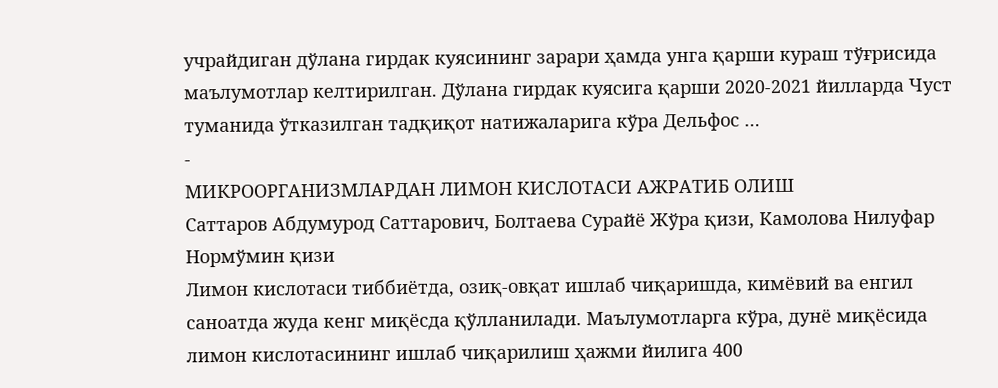учрайдиган дўлана гирдак куясининг зарари ҳамда унга қарши кураш тўғрисида маълумотлар келтирилган. Дўлана гирдак куясига қарши 2020-2021 йилларда Чуст туманида ўтказилган тадқиқот натижаларига кўра Дельфос …
-
МИКРООРГАНИЗМЛАРДАН ЛИМОН КИСЛОТАСИ АЖРАТИБ ОЛИШ
Саттаров Абдумурод Саттарович, Болтаева Сурайё Жўра қизи, Камолова Нилуфар Нормўмин қизи
Лимон кислотаси тиббиётда, озиқ-овқат ишлаб чиқаришда, кимёвий ва енгил саноатда жуда кенг миқёсда қўлланилади. Маълумотларга кўра, дунё миқёсида лимон кислотасининг ишлаб чиқарилиш ҳажми йилига 400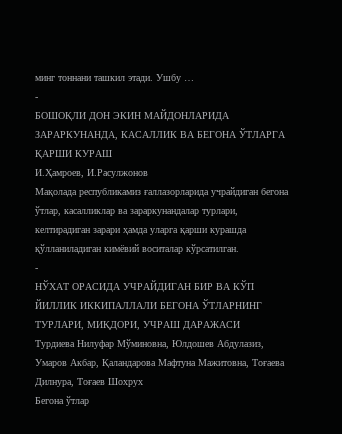минг тоннани ташкил этади. Ушбу …
-
БОШОҚЛИ ДОН ЭКИН МАЙДОНЛАРИДА ЗАРАРКУНАНДА, КАСАЛЛИК ВА БЕГОНА ЎТЛАРГА ҚАРШИ КУРАШ
И.Ҳамроев, И.Расулжонов
Мақолада республикамиз ғаллазорларида учрайдиган бегона ўтлар, касалликлар ва зараркунандалар турлари, келтирадиган зарари ҳамда уларга қарши курашда қўлланиладиган кимёвий воситалар кўрсатилган.
-
НЎХАТ ОРАСИДА УЧРАЙДИГАН БИР ВА КЎП ЙИЛЛИК ИККИПАЛЛАЛИ БЕГОНА ЎТЛАРНИНГ ТУРЛАРИ, МИҚДОРИ, УЧРАШ ДАРАЖАСИ
Турдиева Нилуфар Мўминовна, Юлдошев Абдулазиз, Умаров Акбар, Қаландарова Мафтуна Мажитовна, Тоғаева Дилнура, Тоғаев Шохрух
Бегона ўтлар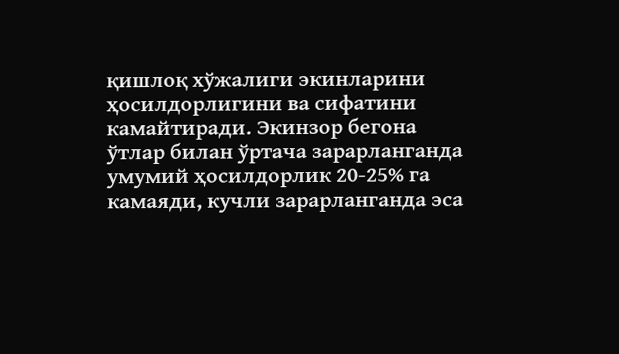қишлоқ хўжалиги экинларини ҳосилдорлигини ва сифатини камайтиради. Экинзор бегона ўтлар билан ўртача зарарланганда умумий ҳосилдорлик 20-25% га камаяди, кучли зарарланганда эса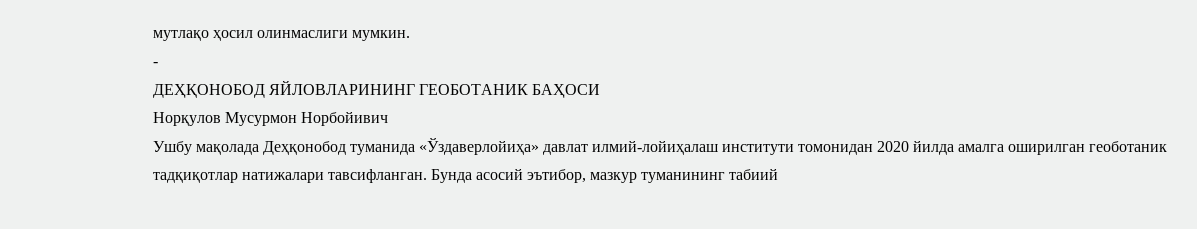мутлақо ҳосил олинмаслиги мумкин.
-
ДЕҲҚОНОБОД ЯЙЛОВЛАРИНИНГ ГЕОБОТАНИК БАҲОСИ
Норқулов Мусурмон Норбойивич
Ушбу мақолада Деҳқонобод туманида «Ўздаверлойиҳа» давлат илмий-лойиҳалаш институти томонидан 2020 йилда амалга оширилган геоботаник тадқиқотлар натижалари тавсифланган. Бунда асосий эътибор, мазкур туманининг табиий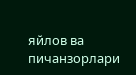яйлов ва пичанзорлари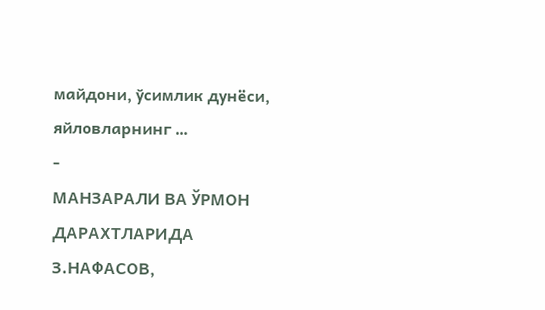майдони, ўсимлик дунёси, яйловларнинг …
-
МАНЗАРАЛИ ВА ЎРМОН ДАРАХТЛАРИДА
З.НАФАСОВ,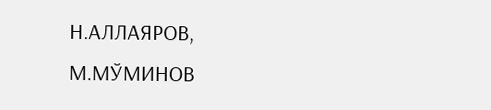Н.АЛЛАЯРОВ, М.МЎМИНОВ